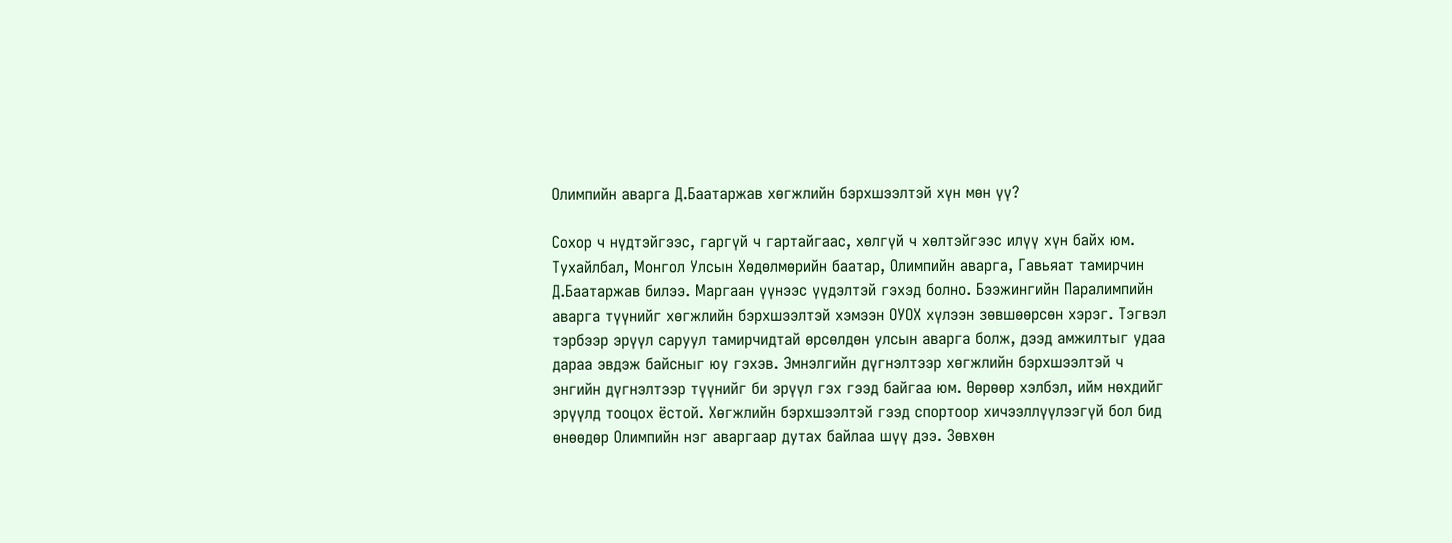Олимпийн аварга Д.Баатаржав хөгжлийн бэрхшээлтэй хүн мөн үү?

Сохор ч нүдтэйгээс, гаргүй ч гартайгаас, хөлгүй ч хөлтэйгээс илүү хүн байх юм. Тухайлбал, Монгол Улсын Хөдөлмөрийн баатар, Олимпийн аварга, Гавьяат тамирчин Д.Баатаржав билээ. Маргаан үүнээс үүдэлтэй гэхэд болно. Бээжингийн Паралимпийн аварга түүнийг хөгжлийн бэрхшээлтэй хэмээн ОУОХ хүлээн зөвшөөрсөн хэрэг. Тэгвэл тэрбээр эрүүл саруул тамирчидтай өрсөлдөн улсын аварга болж, дээд амжилтыг удаа дараа эвдэж байсныг юу гэхэв. Эмнэлгийн дүгнэлтээр хөгжлийн бэрхшээлтэй ч энгийн дүгнэлтээр түүнийг би эрүүл гэх гээд байгаа юм. Өөрөөр хэлбэл, ийм нөхдийг эрүүлд тооцох ёстой. Хөгжлийн бэрхшээлтэй гээд спортоор хичээллүүлээгүй бол бид өнөөдөр Олимпийн нэг аваргаар дутах байлаа шүү дээ. Зөвхөн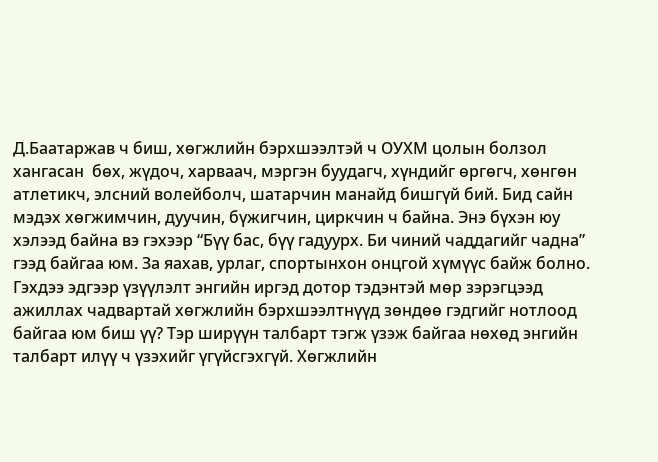Д.Баатаржав ч биш, хөгжлийн бэрхшээлтэй ч ОУХМ цолын болзол хангасан  бөх, жүдоч, харваач, мэргэн буудагч, хүндийг өргөгч, хөнгөн атлетикч, элсний волейболч, шатарчин манайд бишгүй бий. Бид сайн мэдэх хөгжимчин, дуучин, бүжигчин, циркчин ч байна. Энэ бүхэн юу хэлээд байна вэ гэхээр “Бүү бас, бүү гадуурх. Би чиний чаддагийг чадна” гээд байгаа юм. За яахав, урлаг, спортынхон онцгой хүмүүс байж болно. Гэхдээ эдгээр үзүүлэлт энгийн иргэд дотор тэдэнтэй мөр зэрэгцээд ажиллах чадвартай хөгжлийн бэрхшээлтнүүд зөндөө гэдгийг нотлоод байгаа юм биш үү? Тэр ширүүн талбарт тэгж үзэж байгаа нөхөд энгийн талбарт илүү ч үзэхийг үгүйсгэхгүй. Хөгжлийн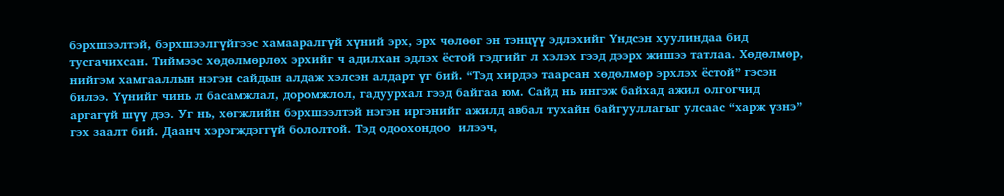бэрхшээлтэй, бэрхшээлгүйгээс хамааралгүй хүний эрх, эрх чөлөөг эн тэнцүү эдлэхийг Үндсэн хуулиндаа бид тусгачихсан. Тиймээс хөдөлмөрлөх эрхийг ч адилхан эдлэх ёстой гэдгийг л хэлэх гээд дээрх жишээ татлаа. Хөдөлмөр, нийгэм хамгааллын нэгэн сайдын алдаж хэлсэн алдарт үг бий. “Тэд хирдээ таарсан хөдөлмөр эрхлэх ёстой” гэсэн билээ. Үүнийг чинь л басамжлал, доромжлол, гадуурхал гээд байгаа юм. Сайд нь ингэж байхад ажил олгогчид аргагүй шүү дээ. Уг нь, хөгжлийн бэрхшээлтэй нэгэн иргэнийг ажилд авбал тухайн байгууллагыг улсаас “харж үзнэ” гэх заалт бий. Даанч хэрэгждэггүй бололтой. Тэд одоохондоо  илээч,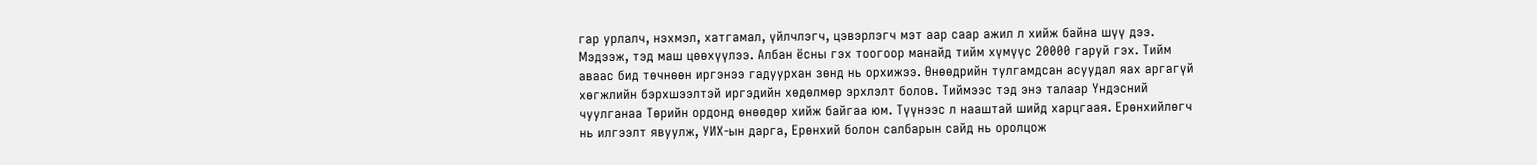гар урлалч, нэхмэл, хатгамал, үйлчлэгч, цэвэрлэгч мэт аар саар ажил л хийж байна шүү дээ. Мэдээж, тэд маш цөөхүүлээ. Албан ёсны гэх тоогоор манайд тийм хүмүүс 20000 гаруй гэх. Тийм аваас бид төчнөөн иргэнээ гадуурхан зөнд нь орхижээ. Өнөөдрийн тулгамдсан асуудал яах аргагүй хөгжлийн бэрхшээлтэй иргэдийн хөдөлмөр эрхлэлт болов. Тиймээс тэд энэ талаар Үндэсний чуулганаа Төрийн ордонд өнөөдөр хийж байгаа юм. Түүнээс л нааштай шийд харцгаая. Ерөнхийлөгч нь илгээлт явуулж, УИХ-ын дарга, Ерөнхий болон салбарын сайд нь оролцож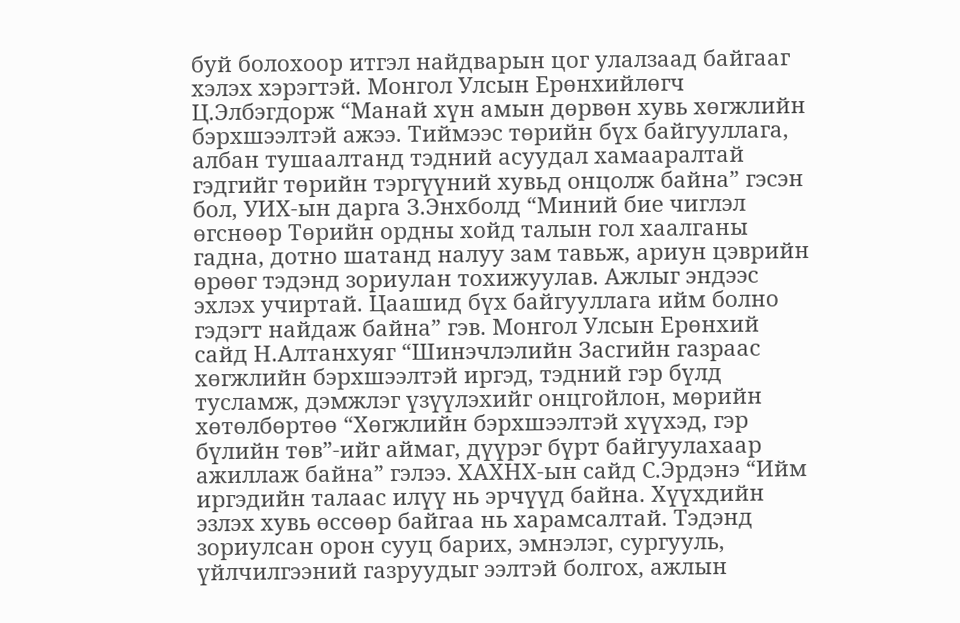буй болохоор итгэл найдварын цог улалзаад байгааг хэлэх хэрэгтэй. Монгол Улсын Ерөнхийлөгч Ц.Элбэгдорж “Манай хүн амын дөрвөн хувь хөгжлийн бэрхшээлтэй ажээ. Тиймээс төрийн бүх байгууллага, албан тушаалтанд тэдний асуудал хамааралтай гэдгийг төрийн тэргүүний хувьд онцолж байна” гэсэн бол, УИХ-ын дарга З.Энхболд “Миний бие чиглэл өгснөөр Төрийн ордны хойд талын гол хаалганы гадна, дотно шатанд налуу зам тавьж, ариун цэврийн өрөөг тэдэнд зориулан тохижуулав. Ажлыг эндээс эхлэх учиртай. Цаашид бүх байгууллага ийм болно гэдэгт найдаж байна” гэв. Монгол Улсын Ерөнхий сайд Н.Алтанхуяг “Шинэчлэлийн Засгийн газраас хөгжлийн бэрхшээлтэй иргэд, тэдний гэр бүлд тусламж, дэмжлэг үзүүлэхийг онцгойлон, мөрийн хөтөлбөртөө “Хөгжлийн бэрхшээлтэй хүүхэд, гэр бүлийн төв”-ийг аймаг, дүүрэг бүрт байгуулахаар ажиллаж байна” гэлээ. ХАХНХ-ын сайд С.Эрдэнэ “Ийм иргэдийн талаас илүү нь эрчүүд байна. Хүүхдийн эзлэх хувь өссөөр байгаа нь харамсалтай. Тэдэнд зориулсан орон сууц барих, эмнэлэг, сургууль, үйлчилгээний газруудыг ээлтэй болгох, ажлын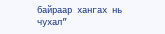байраар хангах нь чухал”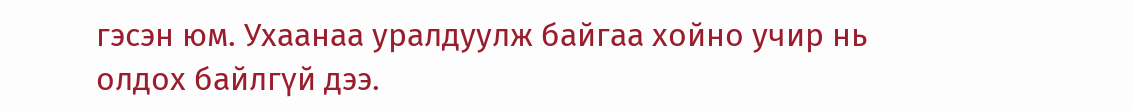гэсэн юм. Ухаанаа уралдуулж байгаа хойно учир нь олдох байлгүй дээ.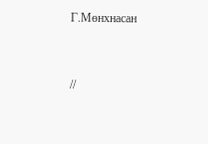Г.Мөнхнасан



//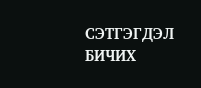СЭТГЭГДЭЛ БИЧИХ